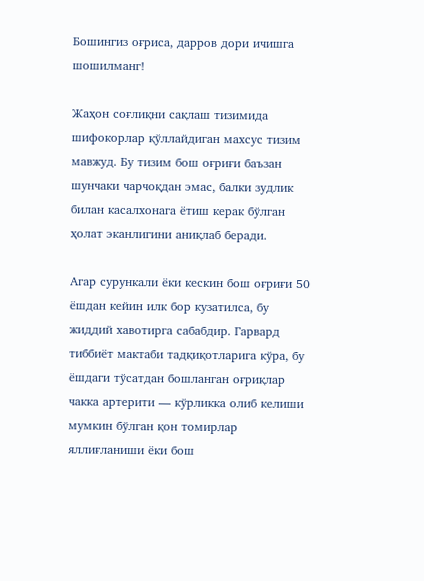Бошингиз оғриса, дарров дори ичишга шошилманг!

Жаҳон соғлиқни сақлаш тизимида шифокорлар қўллайдиган махсус тизим мавжуд. Бу тизим бош оғриғи баъзан шунчаки чарчоқдан эмас, балки зудлик билан касалхонага ётиш керак бўлган ҳолат эканлигини аниқлаб беради.

Агар сурункали ёки кескин бош оғриғи 50 ёшдан кейин илк бор кузатилса, бу жиддий хавотирга сабабдир. Гарвард тиббиёт мактаби тадқиқотларига кўра, бу ёшдаги тўсатдан бошланган оғриқлар чакка артерити — кўрликка олиб келиши мумкин бўлган қон томирлар яллиғланиши ёки бош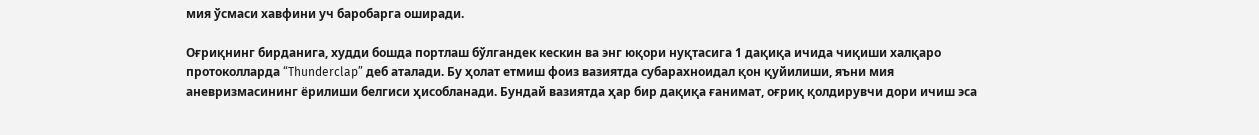мия ўсмаси хавфини уч баробарга оширади.

Оғриқнинг бирданига, худди бошда портлаш бўлгандек кескин ва энг юқори нуқтасига 1 дақиқа ичида чиқиши халқаро протоколларда “Thunderclap” деб аталади. Бу ҳолат етмиш фоиз вазиятда субарахноидал қон қуйилиши, яъни мия аневризмасининг ёрилиши белгиси ҳисобланади. Бундай вазиятда ҳар бир дақиқа ғанимат, оғриқ қолдирувчи дори ичиш эса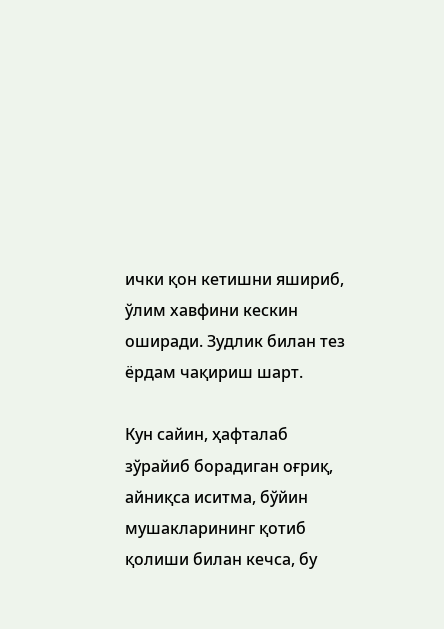ички қон кетишни яшириб, ўлим хавфини кескин оширади. Зудлик билан тез ёрдам чақириш шарт.

Кун сайин, ҳафталаб зўрайиб борадиган оғриқ, айниқса иситма, бўйин мушакларининг қотиб қолиши билан кечса, бу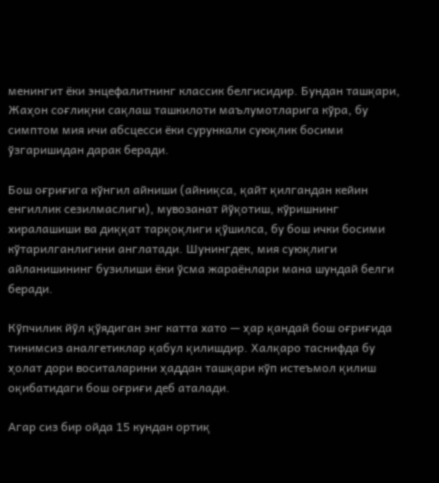менингит ёки энцефалитнинг классик белгисидир. Бундан ташқари, Жаҳон соғлиқни сақлаш ташкилоти маълумотларига кўра, бу симптом мия ичи абсцесси ёки сурункали суюқлик босими ўзгаришидан дарак беради.

Бош оғриғига кўнгил айниши (айниқса, қайт қилгандан кейин енгиллик сезилмаслиги), мувозанат йўқотиш, кўришнинг хиралашиши ва диққат тарқоқлиги қўшилса, бу бош ички босими кўтарилганлигини англатади. Шунингдек, мия суюқлиги айланишининг бузилиши ёки ўсма жараёнлари мана шундай белги беради.

Кўпчилик йўл қўядиган энг катта хато — ҳар қандай бош оғриғида тинимсиз аналгетиклар қабул қилишдир. Халқаро таснифда бу ҳолат дори воситаларини ҳаддан ташқари кўп истеъмол қилиш оқибатидаги бош оғриғи деб аталади.

Агар сиз бир ойда 15 кундан ортиқ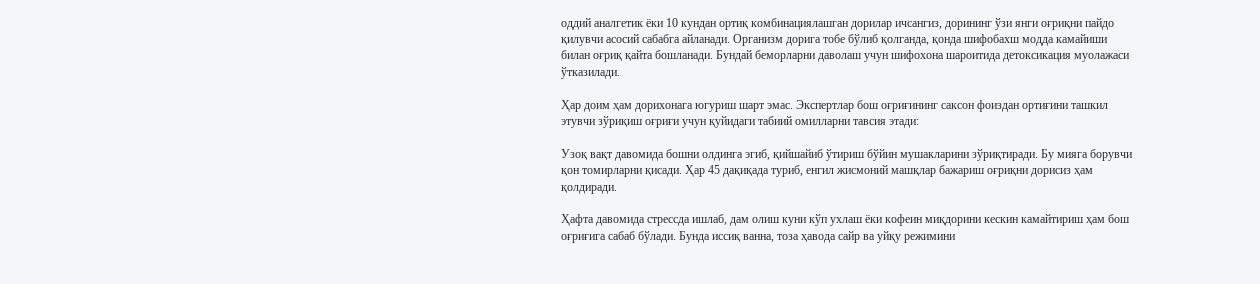оддий аналгетик ёки 10 кундан ортиқ комбинациялашган дорилар ичсангиз, дорининг ўзи янги оғриқни пайдо қилувчи асосий сабабга айланади. Организм дорига тобе бўлиб қолганда, қонда шифобахш модда камайиши билан оғриқ қайта бошланади. Бундай беморларни даволаш учун шифохона шароитида детоксикация муолажаси ўтказилади.

Ҳар доим ҳам дорихонага югуриш шарт эмас. Экспертлар бош оғриғининг саксон фоиздан ортиғини ташкил этувчи зўриқиш оғриғи учун қуйидаги табиий омилларни тавсия этади:

Узоқ вақт давомида бошни олдинга эгиб, қийшайиб ўтириш бўйин мушакларини зўриқтиради. Бу мияга борувчи қон томирларни қисади. Ҳар 45 дақиқада туриб, енгил жисмоний машқлар бажариш оғриқни дорисиз ҳам қолдиради.

Ҳафта давомида стрессда ишлаб, дам олиш куни кўп ухлаш ёки кофеин миқдорини кескин камайтириш ҳам бош оғриғига сабаб бўлади. Бунда иссиқ ванна, тоза ҳавода сайр ва уйқу режимини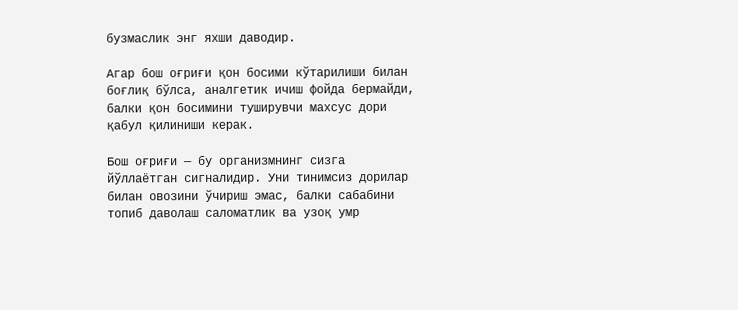бузмаслик энг яхши даводир.

Агар бош оғриғи қон босими кўтарилиши билан боғлиқ бўлса, аналгетик ичиш фойда бермайди, балки қон босимини туширувчи махсус дори қабул қилиниши керак.

Бош оғриғи — бу организмнинг сизга йўллаётган сигналидир. Уни тинимсиз дорилар билан овозини ўчириш эмас, балки сабабини топиб даволаш саломатлик ва узоқ умр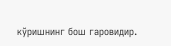кўришнинг бош гаровидир.